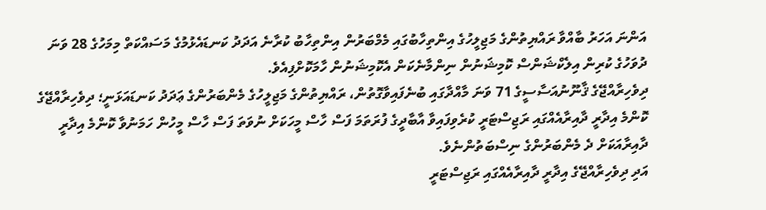އަންނަ އަހަރު ބާއްވާ ރައްޔިތުންގެ މަޖިލީހުގެ އިންތިހާބުގައި މެމްބަރުން އިންތިހާބު ކުރާނެ އަދަދު ކަނޑައެޅުމުގެ މަސައްކަތް މިމަހުގެ 28 ވަނަ ދުވަހުގެ ކުރިން އިލެކްޝަންސް ކޮމިޝަނުން ނިންމާނެކަން އެކޮމިޝަނުން ހާމަކޮށްފިއެވެ.
ދިވެހިރާއްޖޭގެ ޤާނޫނުއަސާސީގެ 71 ވަނަ މާއްދާގައި ބުނެފައިވާގޮތުން، ރައްޔިތުންގެ މަޖިލީހުގެ މެންބަރުންގެ ޢަދަދު ކަނޑައަޅަނީ؛ ދިވެހިރާއްޖޭގެ ކޮންމެ އިދާރީ ދާއިރާއެއްގައި ރަޖިސްޓަރީ ކުރެވިފައިވާ އާބާދީގެ ފުރަތަމަ ފަސް ހާސް މީހަކަށް ނުވަތަ ފަސް ހާސް މީހުން ހަމަނުވާ ކޮންމެ އިދާރީ ދާއިރާއަކަށް ދެ މެންބަރުންގެ ނިސްބަތުންނެވެ.
އަދި ދިވެހިރާއްޖޭގެ އިދާރީ ދާއިރާއެއްގައި ރަޖިސްޓަރީ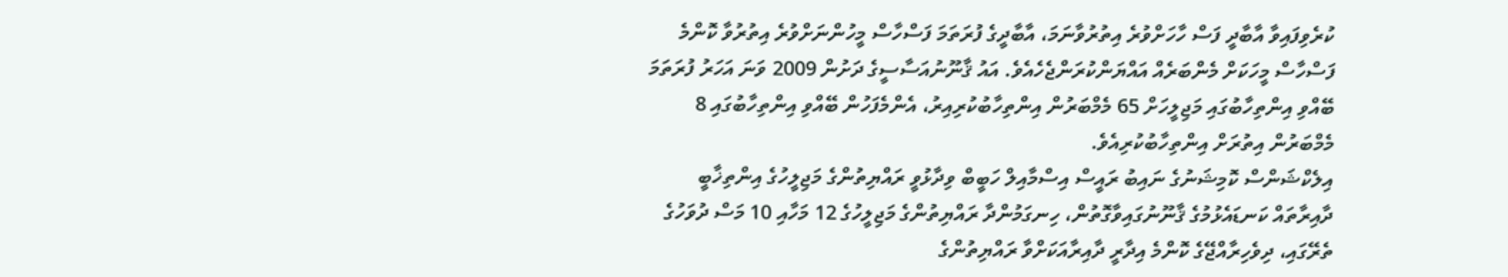ކުރެވިފައިވާ އާބާދީ ފަސް ހާހަށްވުރެ އިތުރުވާނަމަ، އާބާދީގެ ފުރަތަމަ ފަސްހާސް މީހުންނަށްވުރެ އިތުރުވާ ކޮންމެ ފަސްހާސް މީހަކަށް މެންބަރެއް އައްޔަންކުރަންޖެހެއެވެ. އައު ޤާނޫނުއަސާސީގެ ދަށުން 2009 ވަނަ އަހަރު ފުރަތަމަ ބޭއްވި އިންތިހާބުގައި މަޖިލީހަށް 65 މެމްބަރުން އިންތިހާބުކުރިއިރު، އެންމެފަހުން ބޭއްވި އިންތިހާބުގައި 8 މެމްބަރުން އިތުރަށް އިންތިހާބުކުރިއެވެ.
އިލެކްޝަންސް ކޮމިޝަނުގެ ނައިބު ރައީސް އިސްމާއިލް ހަބީބް ވިދާޅުވީ ރައްޔިތުންގެ މަޖިލީހުގެ އިންތިޚާބީ ދާއިރާތައް ކަނޑައެޅުމުގެ ޤާނޫނުގައިވާގޮތުން، ހިނގަމުންދާ ރައްޔިތުންގެ މަޖިލީހުގެ 12 މަހާއި 10 މަސް ދުވަހުގެ ތެރޭގައި، ދިވެހިރާއްޖޭގެ ކޮންމެ އިދާރީ ދާއިރާއަކަށްވާ ރައްޔިތުންގެ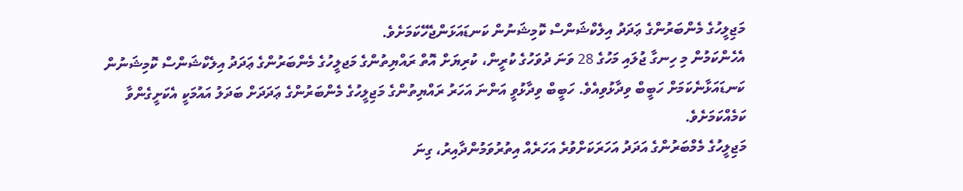މަޖިލީހުގެ މެންބަރުންގެ ޢަދަދު އިލެކްޝަންސް ކޮމިޝަނުން ކަނޑައަޅަންޖެހޭކަމަށެވެ.
އެހެންކަމުން މި ހިނގާ ޖުލައި މަހުގެ 28 ވަނަ ދުވަހުގެ ކުރީން، ކުރިޔަށް އޮތް ރައްޔިތުންގެ މަޖލީހުގެ މެންބަރުންގެ ޢަދަދު އިލެކްޝަންސް ކޮމިޝަނުން ކަނޑައަޅާނެކަމަށް ހަބީބް ވިދާޅުވިއެވެ. ހަބީބް ވިދާޅުވީ އަންނަ އަހަރު ރައްޔިތުންގެ މަޖިލީހުގެ މެންބަރުންގެ ޢަދަދަށް ބަދަލު އައުމަކީ އެކަށީގެންވާ ކަމެއްކަމަށެވެ.
މަޖިލީހުގެ މެމްބަރުންގެ އަދަދު އަހަރަކަށްވުރެ އަހަރެއް އިތުރުވަމުންދާއިރު، ގިނަ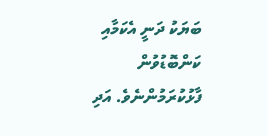ބަޔަކު ދަނީ އެކަމާއި ކަންބޮޑުވުން ފާޅުކުރަމުންނެވެ. އަދި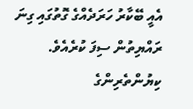އެއީ ބޭކާރު ހަރަދެއްގެ ގޮތުގައި ގިނަ ރައްޔިތުން ސިފަ ކުރެއެވެ.
ކިޔުންތެރިންގެ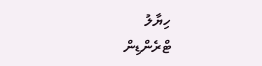ހިޔާލު
ޓްރެންޑިން